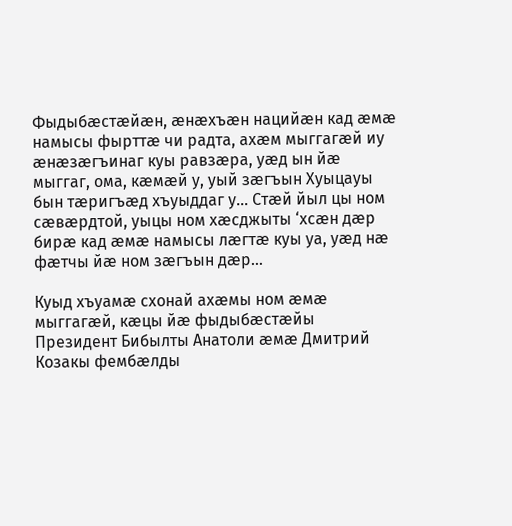Фыдыбæстæйæн, æнæхъæн нацийæн кад æмæ намысы фырттæ чи радта, ахæм мыггагæй иу æнæзæгъинаг куы равзæра, уæд ын йæ мыггаг, ома, кæмæй у, уый зæгъын Хуыцауы бын тæригъæд хъуыддаг у… Стæй йыл цы ном сæвæрдтой, уыцы ном хæсджыты ‘хсæн дæр бирæ кад æмæ намысы лæгтæ куы уа, уæд нæ фæтчы йæ ном зæгъын дæр…

Куыд хъуамæ схонай ахæмы ном æмæ мыггагæй, кæцы йæ фыдыбæстæйы Президент Бибылты Анатоли æмæ Дмитрий Козакы фембæлды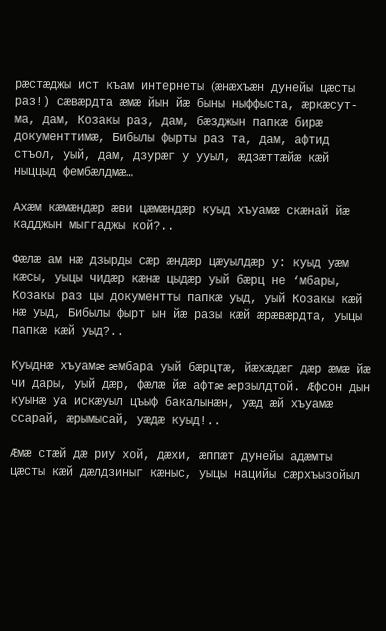рæстæджы ист къам интернеты (æнæхъæн дунейы цæсты раз!) сæвæрдта æмæ йын йæ быны ныффыста, æркæсут-ма, дам, Козакы раз, дам, бæзджын папкæ бирæ документтимæ, Бибылы фырты раз та, дам, афтид стъол, уый, дам, дзурæг у ууыл, æдзæттæйæ кæй ныццыд фембæлдмæ…

Ахæм кæмæндæр æви цæмæндæр куыд хъуамæ скæнай йæ кадджын мыггаджы кой?..

Фæлæ ам нæ дзырды сæр æндæр цæуылдæр у: куыд уæм кæсы, уыцы чидæр кæнæ цыдæр уый бæрц не ‘мбары, Козакы раз цы документты папкæ уыд, уый Козакы кæй нæ уыд, Бибылы фырт ын йæ разы кæй æрæвæрдта, уыцы папкæ кæй уыд?..

Куыднæ хъуамæ æмбара уый бæрцтæ, йæхæдæг дæр æмæ йæ чи дары, уый дæр, фæлæ йæ афтæ æрзылдтой. Æфсон дын куынæ уа искæуыл цъыф бакалынæн, уæд æй хъуамæ ссарай, æрымысай, уæдæ куыд!..

Æмæ стæй дæ риу хой, дæхи, æппæт дунейы адæмты цæсты кæй дæлдзиныг кæныс, уыцы нацийы сæрхъызойыл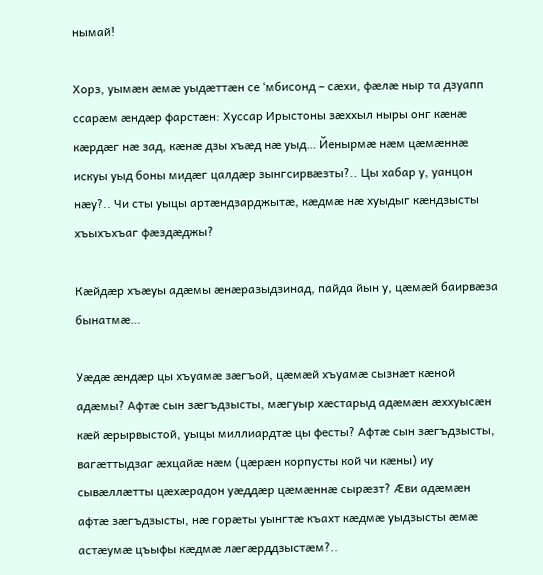нымай!

Хорз, уымæн æмæ уыдæттæн се ‘мбисонд – сæхи, фæлæ ныр та дзуапп ссарæм æндæр фарстæн: Хуссар Ирыстоны зæххыл ныры онг кæнæ кæрдæг нæ зад, кæнæ дзы хъæд нæ уыд… Йенырмæ нæм цæмæннæ искуы уыд боны мидæг цалдæр зынгсирвæзты?.. Цы хабар у, уанцон нæу?.. Чи сты уыцы артæндзарджытæ, кæдмæ нæ хуыдыг кæндзысты хъыхъхъаг фæздæджы?

Кæйдæр хъæуы адæмы æнæразыдзинад, пайда йын у, цæмæй баирвæза бынатмæ…

Уæдæ æндæр цы хъуамæ зæгъой, цæмæй хъуамæ сызнæт кæной адæмы? Афтæ сын зæгъдзысты, мæгуыр хæстарыд адæмæн æххуысæн кæй æрырвыстой, уыцы миллиардтæ цы фесты? Афтæ сын зæгъдзысты, вагæттыдзаг æхцайæ нæм (цæрæн корпусты кой чи кæны) иу сывæллæтты цæхæрадон уæддæр цæмæннæ сырæзт? Æви адæмæн афтæ зæгъдзысты, нæ горæты уынгтæ къахт кæдмæ уыдзысты æмæ астæумæ цъыфы кæдмæ лæгæрддзыстæм?..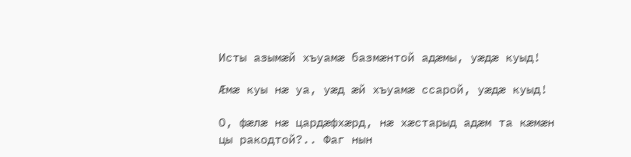Исты азымæй хъуамæ базмæнтой адæмы, уæдæ куыд!

Æмæ куы нæ уа, уæд æй хъуамæ ссарой, уæдæ куыд!

О, фæлæ нæ цардæфхæрд, нæ хæстарыд адæм та кæмæн цы ракодтой?.. Фаг нын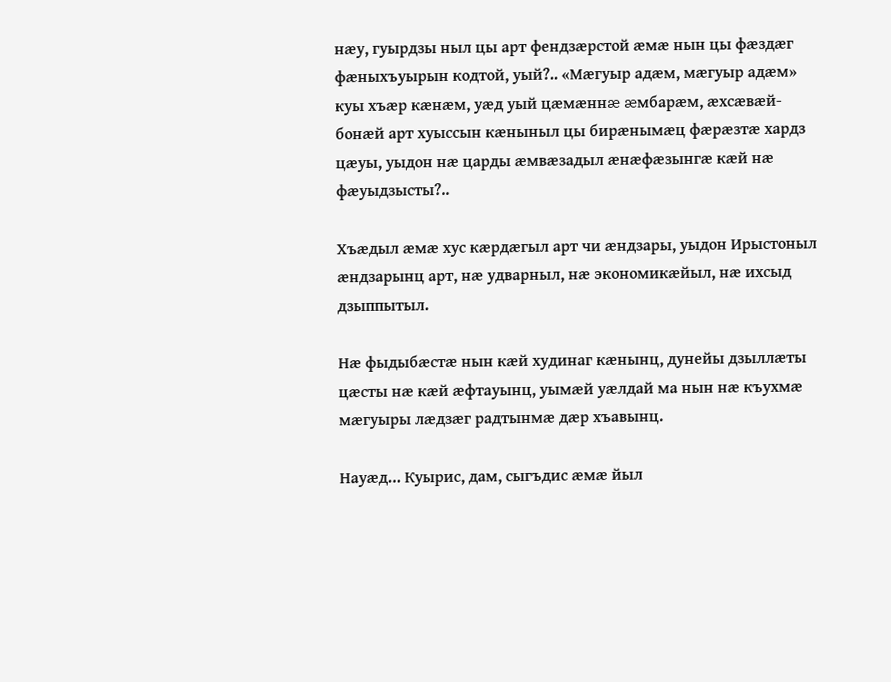нæу, гуырдзы ныл цы арт фендзæрстой æмæ нын цы фæздæг фæныхъуырын кодтой, уый?.. «Мæгуыр адæм, мæгуыр адæм» куы хъæр кæнæм, уæд уый цæмæннæ æмбарæм, æхсæвæй-бонæй арт хуыссын кæныныл цы бирæнымæц фæрæзтæ хардз цæуы, уыдон нæ царды æмвæзадыл æнæфæзынгæ кæй нæ фæуыдзысты?..

Хъæдыл æмæ хус кæрдæгыл арт чи æндзары, уыдон Ирыстоныл æндзарынц арт, нæ удварныл, нæ экономикæйыл, нæ ихсыд дзыппытыл.

Нæ фыдыбæстæ нын кæй худинаг кæнынц, дунейы дзыллæты цæсты нæ кæй æфтауынц, уымæй уæлдай ма нын нæ къухмæ мæгуыры лæдзæг радтынмæ дæр хъавынц.

Науæд… Куырис, дам, сыгъдис æмæ йыл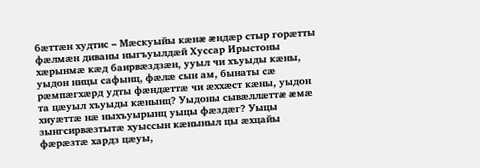бæттæн худтис – Мæскуыйы кæнæ æндæр стыр горæтты фæлмæн диваны ныгъуылдæй Хуссар Ирыстоны хæрынмæ кæд баирвæздзæн, ууыл чи хъуыды кæны, уыдон ницы сафынц, фæлæ сын ам, бынаты сæ рæмпæгхæрд удты фæндæттæ чи æххæст кæны, уыдон та цæуыл хъуыды кæнынц? Уыдоны сывæллæттæ æмæ хиуæттæ нæ ныхъуырынц уыцы фæздæг? Уыцы зынгсирвæзтытæ хуыссын кæныныл цы æхцайы фæрæзтæ хардз цæуы,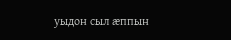уыдон сыл æппын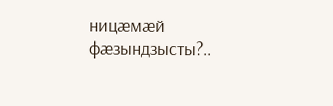ницæмæй фæзындзысты?..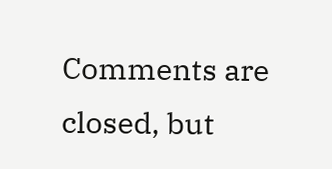Comments are closed, but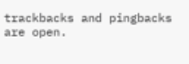trackbacks and pingbacks are open.